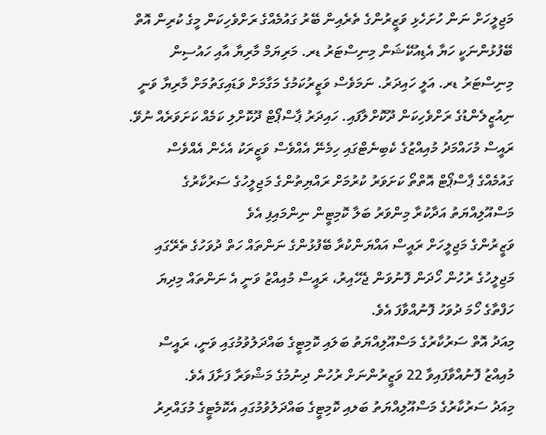މަޖިލީހަށް ނަން ހުށަހެޅި ވަޒީރުންގެ ތެރެއިން ބޭރު ގައުމެއްގެ ރަށްވެހިކަން މީގެ ކުރިން އޮތް ބޭފުޅުންނަކީ ހަޔާ އެޑިއުކޭޝަން މިނިސްޓަރު ޑރ. މަރިޔަމް މާރިޔާ އާއި ހައުސިން މިނިސްޓަރު ޑރ. އަލީ ހައިދަރު. ނަމަވެސް ވަޒީރުކަމުގެ މަގާމަށް ވަޑައިގަތުމަށް މާރިޔާ ވަނީ ނިއުޒީލެންޑުގެ ރަށްވެހިކަން ދޫކޮށްލާފައި. ހައިދަރު ޕާސްޕޯޓް ދޫކޮށްލި ކަމެއް ކަށަވަރެއް ނުވޭ.
ރައީސް މުހައްމަދު މުއިއްޒުގެ ކެބިނެޓްގައި ހިމެނޭ އެއްވެސް ވަޒީރަކު އެހެން އެއްވެސް ގައުމެއްގެ ޕާސްޕޯޓް އޮތްތޯ ކަށަވަރު ކުރުމަށް ރައްޔިތުންގެ މަޖިލީހުގެ ސަރުކާރުގެ މަސްއޫލިއްޔަތު އަދާކުރާ މިންވަރު ބަލާ ކޮމިޓީން ނިންމައިފި އެވެ
ވަޒީރުންގެ މަޖިލީހަށް ރައީސް އައްޔަންކުރާ ބޭފުޅުންގެ ނަންތައް ހަތް ދުވަހުގެ ތެރޭގައި މަޖިލީހުގެ ރުހުން ހޯދަން ފޮނުވަން ޖެހޭއިރު، ރައީސް މުއިއްޒު ވަނީ އެ ނަންތައް މިދިޔަ ހަފްތާގެ ހޯމަ ދުވަހު ފޮނުއްވާފަ އެވެ.
މިއަދު އޮތް ސަރުކާރުގެ މަސްއޫލިއްޔަތު ބަލައި ކޮމިޓީގެ ބައްދަލުވުމުގައި ވަނީ، ރައީސް މުއިއްޒު ފޮނުއްވާފައިވާ 22 ވަޒީރުންނަށް ރުހުން ދިނުމުގެ މަޝްވަރާ ފަށާފަ އެވެ.
މިއަދު ސަރުކާރުގެ މަސްއޫލިއްޔަތު ބަލއި ކޮމިޓީގެ ބައްދަލުވުމުގައި އެކޮމެޓީގެ މުގައްރިރު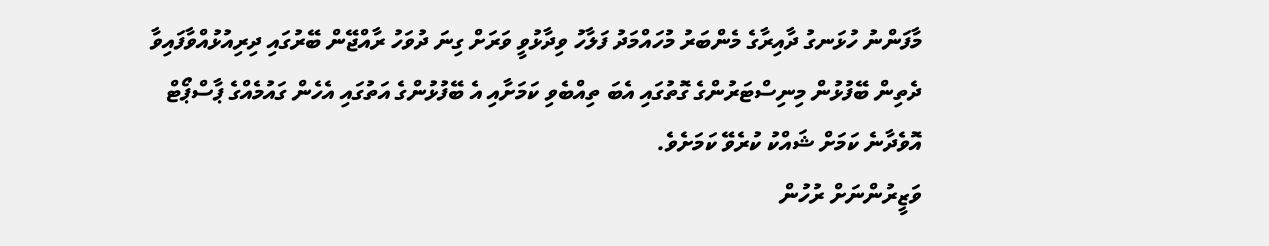މާފަންނު ހުޅަނގު ދާއިރާގެ މެންބަރު މުހައްމަދު ފަލާހު ވިދާޅުވީ ވަރަށް ގިނަ ދުވަހު ރާއްޖޭން ބޭރުގައި ދިރިއުޅުއްވާފައިވާ ދެތިން ބޭފުޅުން މިނިސްޓަރުންގެ ގޮތުގައި އެބަ ތިއްބެވި ކަމަށާއި އެ ބޭފުޅުންގެ އަތުގައި އެހެން ގައުމެއްގެ ޕާސްޕޯޓް އޮވެދާނެ ކަމަށް ޝައްކު ކުރެވޭ ކަމަށެވެ.
ވަޒީރުންނަށް ރުހުން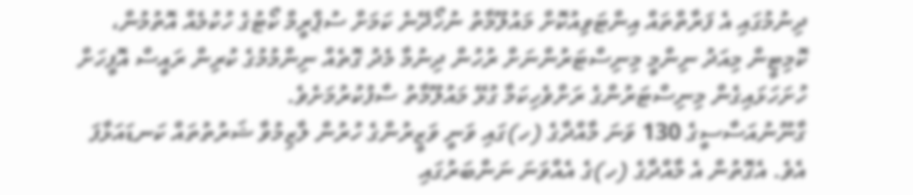ދިނުމުގައި އެ ފަރާތްތައް އިންޓަވިއުކޮށް މައުލޫމާތު ނުހޯދޭނެ ކަމަށް ސުޕްރީމް ކޯޓުގެ ހުކުމެއް އޮތުމުން، ކޮމިޓީން މިއަދު ނިންމީ މިނިސްޓަރުންނަށް ރުހުން ދިނުމާ މެދު ގޮތެއް ނިންމުމުގެ ކުރިން ރައީސް އޮފީހަށް ހުށަހަޅައިގެން މިނިސްޓަރުންގެ ރަށްވެހިކަމާ ގުޅޭ މައުލޫމާތު ސާފުކުރުމަށެވެ.
ގާނޫނުއަސާސީގެ 130 ވަނަ މާއްދާގެ (ހ)ގައި ވަނީ ވަޒީރުންގެ ހުރުން ލާޒިމުވާ ޝަރުތުތައް ކަނޑައަޅާފަ އެވެ. އެގޮތުން އެ މާއްދާގެ (ހ)ގެ އެއްވަނަ ނަންބަރުގައި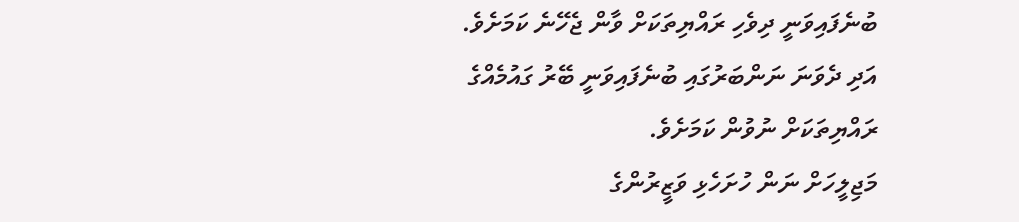ބުނެފައިވަނީ ދިވެހި ރައްޔިތަކަށް ވާން ޖެހޭނެ ކަމަށެވެ. އަދި ދެވަނަ ނަންބަރުގައި ބުނެފައިވަނީ ބޭރު ގައުމެއްގެ ރައްޔިތަކަށް ނުވުން ކަމަށެވެ.
މަޖިލީހަށް ނަން ހުށަހެޅި ވަޒީރުންގެ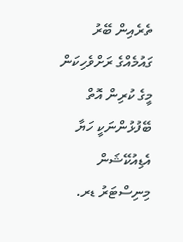ތެރެއިން ބޭރު ގައުމެއްގެ ރަށްވެހިކަން މީގެ ކުރިން އޮތް ބޭފުޅުންނަކީ ހަޔާ އެޑިއުކޭޝަން މިނިސްޓަރު ޑރ.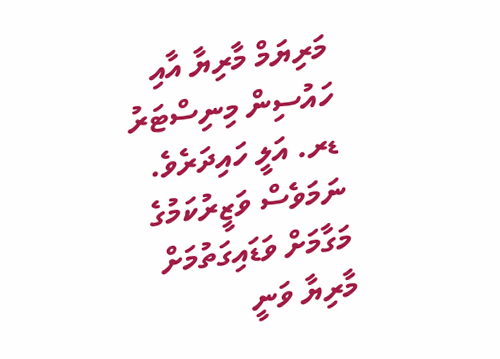މަރިޔަމް މާރިޔާ އާއި ހައުސިން މިނިސްޓަރު ޑރ. އަލީ ހައިދަރެވެ. ނަމަވެސް ވަޒީރުކަމުގެ މަގާމަށް ވަޑައިގަތުމަށް މާރިޔާ ވަނީ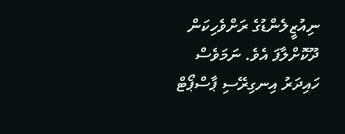ނިއުޒީލެންޑުގެ ރަށްވެހިކަން ދޫކޮށްލާފަ އެވެ. ނަމަވެސް ހައިދަރު އިނގިރޭސި ޕާސްޕޯޓް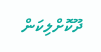ދޫކޮށްލިކަން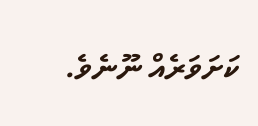ކަށަވަރެއް ނޫނެވެ.